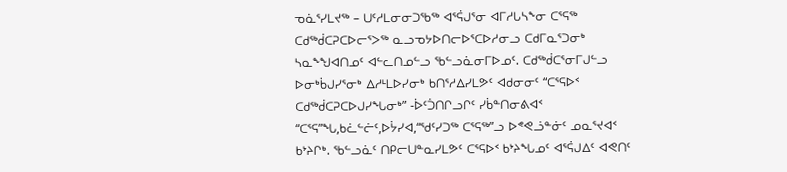ᓀᓈᕐᓯᒪᔪᖅ – ᑌᑦᓱᒪᓂᓂᑐᖃᖅ ᐊᕐᕌᒍᕐᓂ ᐊᒥᓱᒐᓴᖕᓂ ᑕᕐᕋᖅ ᑕᑯᖅᑰᑕᕈᑕᐅᓕᕐᐳᖅ ᓇᓗᓀᔭᐅᑎᓕᐅᕐᑕᐅᓱᓂᓗ ᑕᑯᒥᓇᕐᑐᓂᒃ ᓴᓇᖕᖑᐊᑎᓄᑦ ᐊᓪᓚᑎᓄᓪᓗ ᖃᓪᓗᓈᓂᒥᐅᓄᑦ. ᑕᑯᖅᑰᑕᕐᓂᒥᒍᓪᓗ ᐅᓂᒃᑳᒍᓯᕐᓂᒃ ᐃᓱᒻᒪᐅᓯᓂᒃ ᑲᑎᕐᓱᐃᓯᒪᕗᑦ ᐊᑯᓂᓂᑦ “ᑕᕐᕋᐅᑉ ᑕᑯᖅᑰᑕᕈᑕᐅᒍᓯᖓᓂᒃ” -ᐆᑦᑑᑎᒋᓗᒋᑦ ᓯᑳᓐᑎᓂᕕᐊᑉ “ᑕᕐᕋ”ᖓ,ᑲᓛᓪᓖᑦ,ᐅᔮᓯᐊ,“ᖁᑦᓯᑐᖅ ᑕᕐᕋᖅ”ᓗ ᐅᕝᕙᓘᓐᓃᑦ ᓄᓇᕐᔪᐊᑉ ᑲᔾᔨᒋᒃ. ᖃᓪᓗᓈᑦ ᑎᑭᓕᑌᓐᓇᓯᒪᕗᑦ ᑕᕐᕋᐅᑉ ᑲᔾᔨᖓᓄᑦ ᐊᕐᕌᒍᐃᑦ ᐊᕙᑎᑦ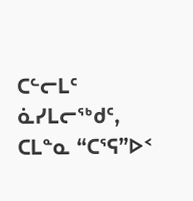ᑕᓪᓕᒪᑦ ᓈᓯᒪᓕᖅᑯᑦ, ᑕᒪᓐᓇ “ᑕᕐᕋ”ᐅᑉ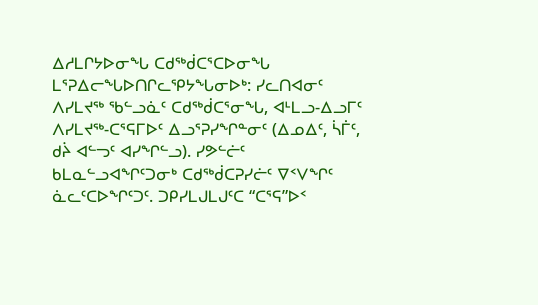ᐃᓱᒪᒋᔭᐅᓂᖓ ᑕᑯᖅᑰᑕᕐᑕᐅᓂᖓ ᒪᕐᕈᐃᓕᖓᐅᑎᒋᓚᕿᔭᖓᓂᐅᒃ: ᓯᓚᑎᐊᓂᑦ ᐱᓯᒪᔪᖅ ᖃᓪᓗᓈᑦ ᑕᑯᖅᑰᑕᕐᓂᖓ, ᐊᒻᒪᓗ-ᐃᓗᒥᑦ ᐱᓯᒪᔪᖅ-ᑕᕐᕋᒥᐅᑦ ᐃᓗᕐᕈᓯᖏᓐᓂᑦ (ᐃᓄᐃᑦ, ᓵᒦᑦ, ᑯᔩ ᐊᓪᓓᑦ ᐊᓯᖏᓪᓗ). ᓯᕗᓪᓖᑦ ᑲᒪᓇᓪᓗᐊᖏᑦᑐᓂᒃ ᑕᑯᖅᑰᑕᕈᓯᓖᑦ ᐁᑉᐯᖏᑦ ᓈᓚᑦᑕᐅᖏᑦᑐᑦ. ᑐᑭᓯᒪᒍᒪᒍᑦᑕ “ᑕᕐᕋ”ᐅᑉ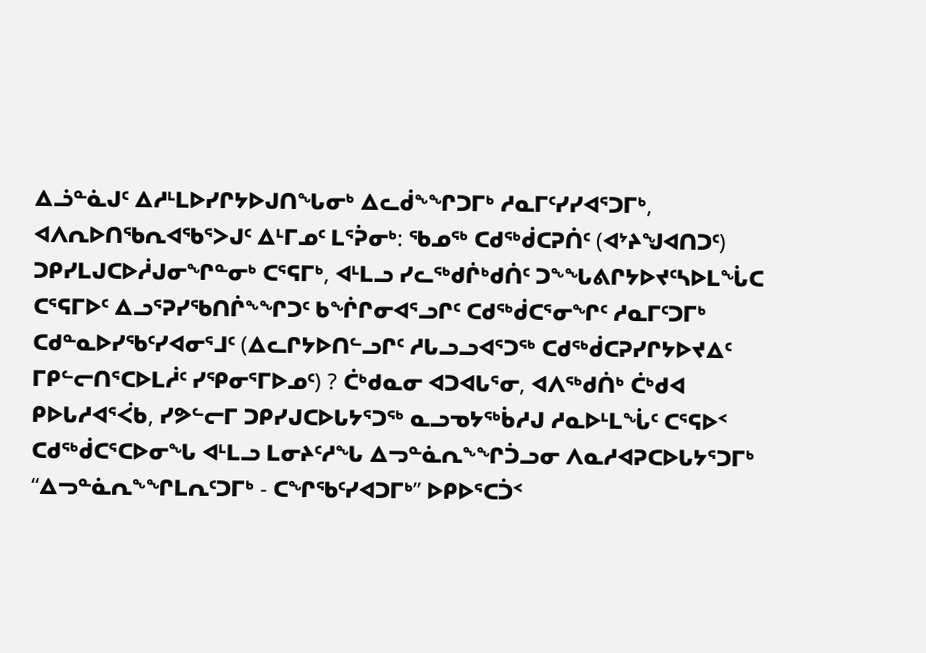ᐃᓘᓐᓈᒍᑦ ᐃᓱᒻᒪᐅᓯᒋᔭᐅᒍᑎᖓᓂᒃ ᐃᓚᑰᖕᖏᑐᒥᒃ ᓱᓇᒥᑦᓯᓯᐊᕐᑐᒥᒃ, ᐊᐱᕆᐅᑎᖃᕆᐊᖃᕐᐳᒍᑦ ᐃᒻᒥᓄᑦ ᒪᕐᕉᓂᒃ: ᖃᓄᖅ ᑕᑯᖅᑰᑕᕈᑏᑦ (ᐊᔾᔨᖑᐊᑎᑐᑦ) ᑐᑭᓯᒪᒍᑕᐅᓲᒍᓂᖏᓐᓂᒃ ᑕᕐᕋᒥᒃ, ᐊᒻᒪᓗ ᓯᓚᖅᑯᒌᒃᑯᑏᑦ ᑐᖕᖓᕕᒋᔭᐅᔪᑦᓴᐅᒪᖔᑕ ᑕᕐᕋᒥᐅᑦ ᐃᓗᕐᕈᓯᖃᑎᒌᖕᖏᑐᑦ ᑲᖐᒋᓂᐊᕐᓗᒋᑦ ᑕᑯᖅᑰᑕᕐᓂᖏᑦ ᓱᓇᒥᑦᑐᒥᒃ ᑕᑯᓐᓇᐅᓯᖃᑦᓯᐊᓂᕐᒧᑦ (ᐃᓚᒋᔭᐅᑎᓪᓗᒋᑦ ᓱᒐᓗᓗᐊᕐᑐᖅ ᑕᑯᖅᑰᑕᕈᓯᒋᔭᐅᔪᐃᑦ ᒥᑭᓪᓕᑎᕐᑕᐅᒪᓲᑦ ᓯᕿᓂᕐᒥᐅᓄᑦ) ? ᑖᒃᑯᓇᓂ ᐊᑐᐊᒐᕐᓂ, ᐊᐱᖅᑯᑏᒃ ᑖᒃᑯᐊ ᑭᐅᒐᓱᐊᕐᐹᑲ, ᓯᕗᓪᓕᒥ ᑐᑭᓯᒍᑕᐅᒐᔭᕐᑐᖅ ᓇᓗᓀᔭᖅᑳᓱᒍ ᓱᓇᐅᒻᒪᖔᑦ ᑕᕐᕋᐅᑉ ᑕᑯᖅᑰᑕᕐᑕᐅᓂᖓ ᐊᒻᒪᓗ ᒪᓂᔨᑦᓱᖓ ᐃᓓᓐᓈᕆᖕᖏᑑᓗᓂ ᐱᓇᓱᐊᕈᑕᐅᒐᔭᕐᑐᒥᒃ “ᐃᓓᓐᓈᕆᖕᖏᒪᕆᑦᑐᒥᒃ - ᑕᖏᖃᑦᓯᐊᑐᒥᒃ” ᐅᑭᐅᕐᑕᑑᑉ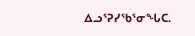ᐃᓗᕐᕈᓯᖃᕐᓂᖓᑕ.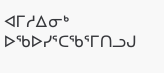ᐊᒥᓱᐃᓂᒃ ᐅᖃᐅᓯᕐᑕᖃᕐᒥᑎᓗᒍ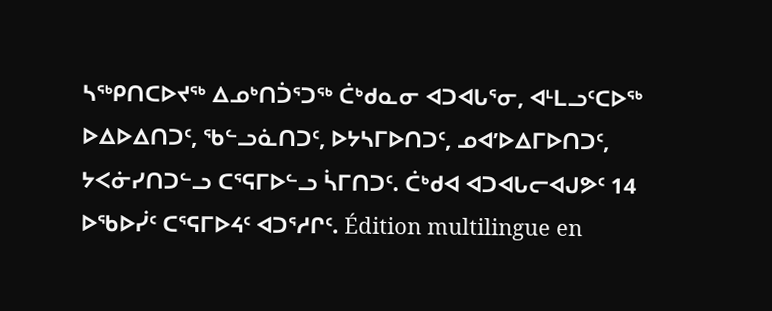ᓴᖅᑭᑎᑕᐅᔪᖅ ᐃᓄᒃᑎᑑᕐᑐᖅ ᑖᒃᑯᓇᓂ ᐊᑐᐊᒐᕐᓂ, ᐊᒻᒪᓗᑦᑕᐅᖅ ᐅᐃᐅᐃᑎᑐᑦ, ᖃᓪᓗᓈᑎᑐᑦ, ᐅᔭᓴᒥᐅᑎᑐᑦ, ᓄᐊ’ᐅᐃᒥᐅᑎᑐᑦ, ᔭᐸᓃᓯᑎᑐᓪᓗ ᑕᕐᕋᒥᐅᓪᓗ ᓵᒥᑎᑐᑦ. ᑖᒃᑯᐊ ᐊᑐᐊᒐᓕᐊᒍᕗᑦ 14 ᐅᖃᐅᓰᑦ ᑕᕐᕋᒥᐅᔦᑦ ᐊᑐᕐᓱᒋᑦ. Édition multilingue en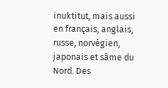inuktitut, mais aussi en français, anglais, russe, norvégien, japonais et sâme du Nord. Des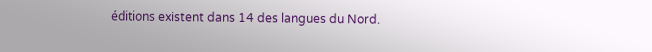éditions existent dans 14 des langues du Nord.